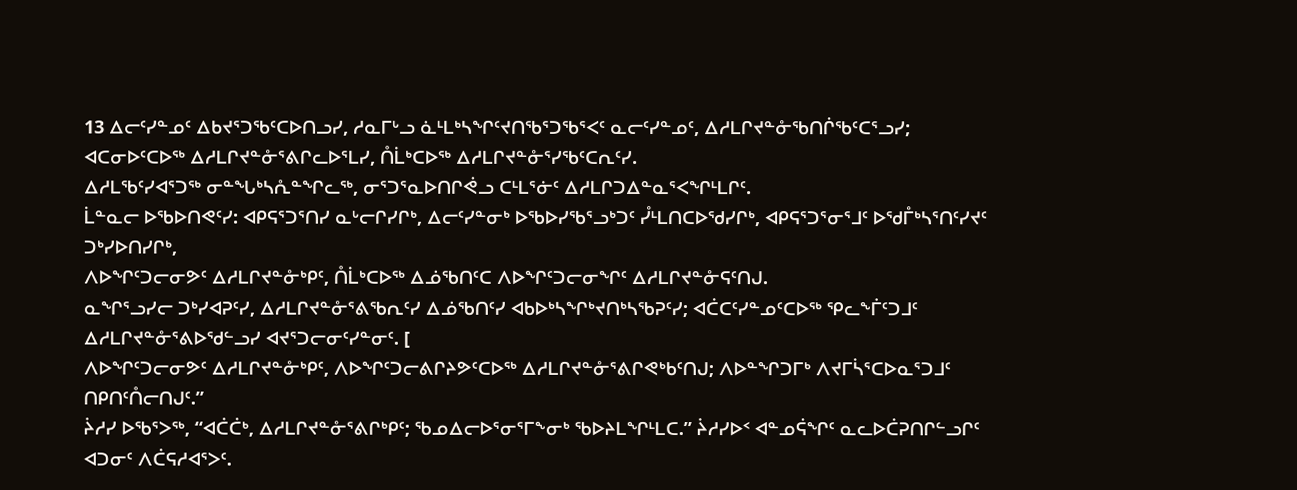13 ᐃᓕᑦᓯᓐᓄᑦ ᐃᑲᔪᕐᑐᖃᑦᑕᐅᑎᓗᓯ, ᓱᓇᒥᒡᓗ ᓈᒻᒪᒃᓴᖏᑦᔪᑎᖃᕐᑐᖃᕐᐸᑦ ᓇᓕᑦᓯᓐᓄᑦ, ᐃᓱᒪᒋᔪᓐᓁᖃᑎᒌᖃᑦᑕᕐᓗᓯ; ᐊᑕᓂᐅᑦᑕᐅᖅ ᐃᓱᒪᒋᔪᓐᓁᕐᕕᒋᓚᐅᕐᒪᓯ, ᑍᒫᒃᑕᐅᖅ ᐃᓱᒪᒋᔪᓐᓁᕐᓯᖃᑦᑕᕆᑦᓯ.
ᐃᓱᒪᖃᑦᓯᐊᕐᑐᖅ ᓂᓐᖓᒃᓴᕅᓐᖏᓚᖅ, ᓂᕐᑐᕐᓇᐅᑎᒋᕚᓗ ᑕᒻᒪᕐᓃᑦ ᐃᓱᒪᒋᑐᐃᓐᓇᕐᐸᖏᒻᒪᒋᑦ.
ᒫᓐᓇᓕ ᐅᖃᐅᑎᕙᑦᓯ: ᐊᑭᕋᕐᑐᕐᑎᓯ ᓇᒡᓕᒋᓯᒋᒃ, ᐃᓕᑦᓯᓐᓂᒃ ᐅᖃᐅᓯᖃᕐᓗᒃᑐᑦ ᓮᒻᒪᑎᑕᐅᖁᓯᒋᒃ, ᐊᑭᕋᕐᑐᕐᓂᕐᒧᑦ ᐅᖁᒤᒃᓴᕐᑎᑦᓯᔪᑦ ᑐᒃᓯᐅᑎᓯᒋᒃ,
ᐱᐅᖏᑦᑐᓕᓂᕗᑦ ᐃᓱᒪᒋᔪᓐᓁᒃᑭᑦ, ᑍᒫᒃᑕᐅᖅ ᐃᓅᖃᑎᑦᑕ ᐱᐅᖏᑦᑐᓕᓂᖏᑦ ᐃᓱᒪᒋᔪᓐᓁᕋᑦᑎᒍ.
ᓇᖏᕐᓗᓯᓕ ᑐᒃᓯᐊᕈᑦᓯ, ᐃᓱᒪᒋᔪᓐᓁᕐᕕᖃᕆᑦᓯ ᐃᓅᖃᑎᑦᓯ ᐊᑲᐅᒃᓴᖏᒃᔪᑎᒃᓴᖃᕈᑦᓯ; ᐊᑖᑕᑦᓯᓐᓄᑦᑕᐅᖅ ᕿᓚᖕᒦᑦᑐᒧᑦ ᐃᓱᒪᒋᔪᓐᓁᕐᕕᐅᖁᓪᓗᓯ ᐊᔪᕐᑐᓕᓂᑦᓯᓐᓂᑦ. [
ᐱᐅᖏᑦᑐᓕᓂᕗᑦ ᐃᓱᒪᒋᔪᓐᓁᒃᑭᑦ, ᐱᐅᖏᑦᑐᓕᕕᒋᔨᕗᑦᑕᐅᖅ ᐃᓱᒪᒋᔪᓐᓁᕐᕕᒋᕙᒃᑲᑦᑎᒍ; ᐱᐅᓐᖏᑐᒥᒃ ᐱᔪᒥᓵᕐᑕᐅᓇᕐᑐᒧᑦ ᑎᑭᑎᑦᑍᓕᑎᒍᑦ.”
ᔩᓱᓯ ᐅᖃᕐᐳᖅ, “ᐊᑖᑖᒃ, ᐃᓱᒪᒋᔪᓐᓁᕐᕕᒋᒃᑭᑦ; ᖃᓄᐃᓕᐅᕐᓂᕐᒥᖕᓂᒃ ᖃᐅᔨᒪᖏᒻᒪᑕ.” ᔩᓱᓯᐅᑉ ᐊᓐᓄᕌᖏᑦ ᓇᓚᐅᑖᕈᑎᒋᓪᓗᒋᑦ ᐊᑐᓂᑦ ᐱᑖᕋᓱᐊᕐᐳᑦ.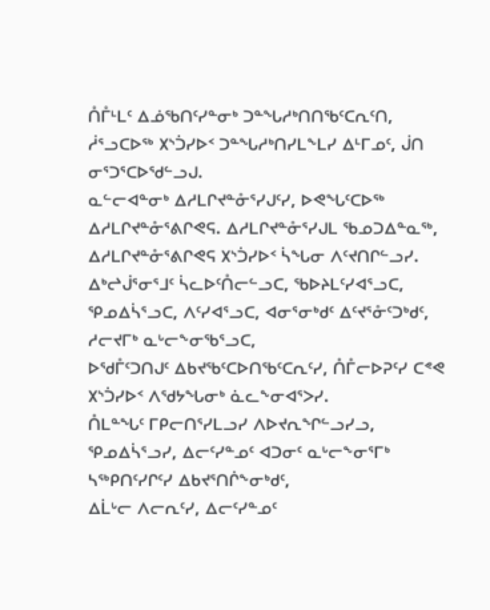ᑍᒤᒻᒪᑦ ᐃᓅᖃᑎᑦᓯᓐᓂᒃ ᑐᓐᖓᓱᒃᑎᑎᖃᑦᑕᕆᑦᑎ, ᓲᕐᓗᑕᐅᖅ ᙭ᔅᑑᓯᐅᑉ ᑐᓐᖓᓱᒃᑎᓯᒪᖕᒪᓯ ᐃᒻᒥᓄᑦ, ᒎᑎ ᓂᕐᑐᕐᑕᐅᖁᓪᓗᒍ.
ᓇᓪᓕᐊᓐᓂᒃ ᐃᓱᒪᒋᔪᓐᓁᕐᓯᒍᑦᓯ, ᐅᕙᖓᑦᑕᐅᖅ ᐃᓱᒪᒋᔪᓐᓁᕐᕕᒋᕙᕋ. ᐃᓱᒪᒋᔪᓐᓁᕐᓯᒍᒪ ᖃᓄᑐᐃᓐᓇᖅ, ᐃᓱᒪᒋᔪᓐᓁᕐᕕᒋᕙᕋ ᙭ᔅᑑᓯᐅᑉ ᓵᖓᓂ ᐱᑦᔪᑎᒋᓪᓗᓯ.
ᐃᒃᖠᒎᕐᓂᕐᒧᑦ ᓵᓚᐅᑦᑍᓕᓪᓗᑕ, ᖃᐅᔨᒪᑦᓯᐊᕐᓗᑕ, ᕿᓄᐃᓵᕐᓗᑕ, ᐱᑦᓯᐊᕐᓗᑕ, ᐊᓂᕐᓂᒃᑯᑦ ᐃᑦᔪᕐᓁᑦᑐᒃᑯᑦ, ᓱᓕᔪᒥᒃ ᓇᒡᓕᖕᓂᖃᕐᓗᑕ,
ᐅᖁᒤᑦᑐᑎᒍᑦ ᐃᑲᔪᖃᑦᑕᐅᑎᖃᑦᑕᕆᑦᓯ, ᑍᒤᓕᐅᕈᑦᓯ ᑕᕝᕙ ᙭ᔅᑑᓯᐅᑉ ᐱᖁᔭᖓᓂᒃ ᓈᓚᖕᓂᐊᕐᐳᓯ.
ᑍᒪᓐᖓᑦ ᒥᑭᓕᑎᕐᓯᒪᓗᓯ ᐱᐅᔪᕆᖏᓪᓗᓯᓗ, ᕿᓄᐃᓵᕐᓗᓯ, ᐃᓕᑦᓯᓐᓄᑦ ᐊᑐᓂᑦ ᓇᒡᓕᖕᓂᕐᒥᒃ ᓴᖅᑭᑎᑦᓯᒋᑦᓯ ᐃᑲᔪᕐᑎᒌᖕᓂᒃᑯᑦ,
ᐃᒫᒡᓕ ᐱᓕᕆᑦᓯ, ᐃᓕᑦᓯᓐᓄᑦ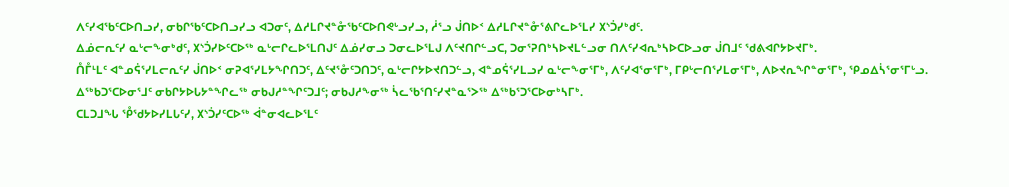ᐱᑦᓯᐊᖃᑦᑕᐅᑎᓗᓯ, ᓂᑲᒋᖃᑦᑕᐅᑎᓗᓯᓗ ᐊᑐᓂᑦ, ᐃᓱᒪᒋᔪᓐᓁᖃᑦᑕᐅᑎᕙᒡᓗᓯᓗ, ᓲᕐᓗ ᒎᑎᐅᑉ ᐃᓱᒪᒋᔪᓐᓁᕐᕕᒋᓚᐅᕐᒪᓯ ᙭ᔅᑑᓯᒃᑯᑦ.
ᐃᓅᓕᕆᑦᓯ ᓇᒡᓕᖕᓂᒃᑯᑦ, ᙭ᔅᑑᓯᐅᑦᑕᐅᖅ ᓇᒡᓕᒋᓚᐅᕐᒪᑎᒍᑦ ᐃᓅᓯᓂᓗ ᑐᓂᓚᐅᕐᒪᒍ ᐱᑦᔪᑎᒋᓪᓗᑕ, ᑐᓂᕐᕈᑎᒃᓴᐅᔪᒪᓪᓗᓂ ᑎᐱᑦᓯᐊᕆᒃᓴᐅᑕᐅᓗᓂ ᒎᑎᒧᑦ ᖁᕕᐊᒋᔭᐅᔪᒥᒃ.
ᑍᒤᒻᒪᑦ ᐊᓐᓄᕌᕐᓯᒪᓕᕆᑦᓯ ᒎᑎᐅᑉ ᓂᕈᐊᕐᓯᒪᔭᖏᑎᑐᑦ, ᐃᑦᔪᕐᓁᑦᑐᑎᑐᑦ, ᓇᒡᓕᒋᔭᐅᔪᑎᑐᓪᓗ, ᐊᓐᓄᕌᕐᓯᒪᓗᓯ ᓇᒡᓕᖕᓂᕐᒥᒃ, ᐱᑦᓯᐊᕐᓂᕐᒥᒃ, ᒥᑭᒡᓕᑎᕐᓯᒪᓂᕐᒥᒃ, ᐱᐅᔪᕆᖏᓐᓂᕐᒥᒃ, ᕿᓄᐃᓵᕐᓂᕐᒥᒡᓗ.
ᐃᖅᑲᑐᕐᑕᐅᓂᕐᒧᑦ ᓂᑲᒋᔭᐅᒐᔭᓐᖏᓚᖅ ᓂᑲᒍᓱᓐᖏᑦᑐᒧᑦ; ᓂᑲᒍᓱᖕᓂᖅ ᓵᓚᖃᕐᑎᑦᓯᔪᓐᓇᕐᐳᖅ ᐃᖅᑲᕐᑐᕐᑕᐅᓂᒃᓴᒥᒃ.
ᑕᒪᑐᒧᖓ ᕾᖁᔭᐅᓯᒪᒐᑦᓯ, ᙭ᔅᑑᓯᑦᑕᐅᖅ ᐋᓐᓂᐊᓚᐅᕐᒪᑦ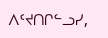ᐱᑦᔪᑎᒋᓪᓗᓯ,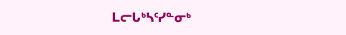ᒪᓕᒐᒃᓴᑦᓯᓐᓂᒃ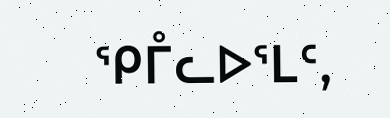ᕿᒤᓚᐅᕐᒪᑦ,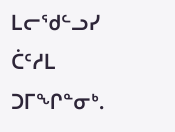ᒪᓕᖁᓪᓗᓯ ᑖᑦᓱᒪ ᑐᒥᖏᓐᓂᒃ.